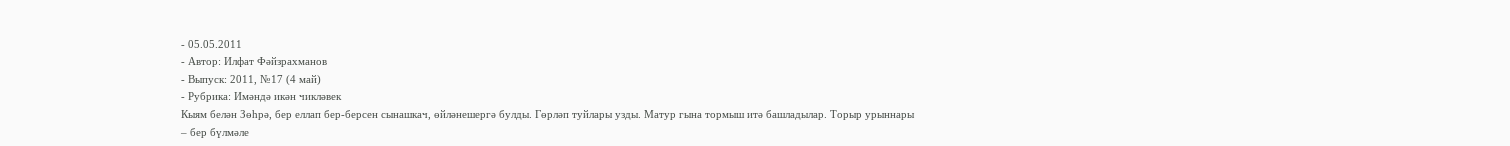- 05.05.2011
- Автор: Илфат Фәйзрахманов
- Выпуск: 2011, №17 (4 май)
- Рубрика: Имәндә икән чикләвек
Кыям белән Зөһрә, бер еллап бер-берсен сынашкач, өйләнешергә булды. Гөрләп туйлары узды. Матур гына тормыш итә башладылар. Торыр урыннары – бер бүлмәле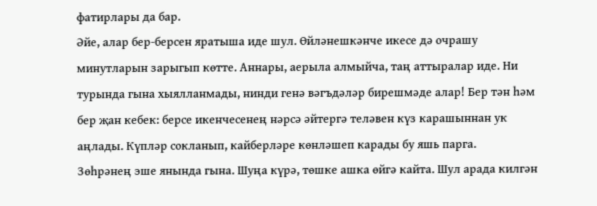фатирлары да бар.
Әйе, алар бер-берсен яратыша иде шул. Өйләнешкәнче икесе дә очрашу минутларын зарыгып көтте. Аннары, аерыла алмыйча, таң аттыралар иде. Ни турында гына хыялланмады, нинди генә вәгъдәләр бирешмәде алар! Бер тән һәм бер җан кебек: берсе икенчесенең нәрсә әйтергә теләвен күз карашыннан ук аңлады. Күпләр сокланып, кайберләре көнләшеп карады бу яшь парга.
Зөһрәнең эше янында гына. Шуңа күрә, төшке ашка өйгә кайта. Шул арада килгән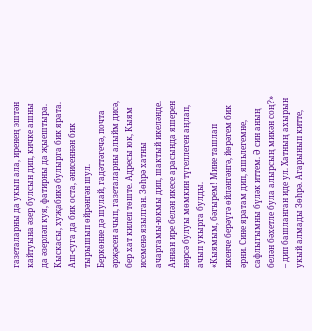газеталарны да укып ала, иренең эштән кайтуына әзер булсын дип, кичке ашны да әзерләп куя, фатирны да җыештыра. Кыскасы, хуҗабикә булырга бик ярата. Аш-суга да бик оста, әнисеннән бик тырышып өйрәнгән шул.
Беркөнне дә шулай, гадәттәгечә, почта әрҗәсен ачып, газеталарны алыйм дисә, бер хат килеп төште. Адресы юк, Кыям исеменә язылган. Зөһрә хатны ачаргамы-юкмы дип, шактый икеләнде. Аннан ире белән икесе арасында яшерен нәрсә булуы мөмкин түгеллеген аңлап, ачып укырга булды.
«Кыямым, бәгырем! Мине ташлап икенче берәүгә өйләнгәнгә, йөрәгем бик әрни. Сине яратам дип, яшьлегемне, сафлыгымны бүләк иттем. Ә син аның белән бәхетле була алырсың микән соң?» – дип башланган иде ул. Хатның ахырын укый алмады Зөһрә. Агарынып китте,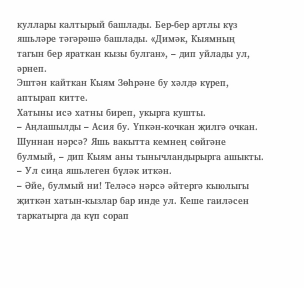куллары калтырый башлады. Бер-бер артлы күз яшьләре тәгәрәшә башлады. «Димәк, Кыямның тагын бер яраткан кызы булган», – дип уйлады ул, әрнеп.
Эштән кайткан Кыям Зөһрәне бу хәлдә күреп, аптырап китте.
Хатыны исә хатны биреп, укырга кушты.
– Аңлашылды – Асия бу. Үпкән-кочкан җилгә очкан. Шуннан нәрсә? Яшь вакытта кемнең сөйгәне булмый, – дип Кыям аны тынычландырырга ашыкты.
– Ул сиңа яшьлеген бүләк иткән.
– Әйе, булмый ни! Теләсә нәрсә әйтергә кыюлыгы җиткән хатын-кызлар бар инде ул. Кеше гаиләсен таркатырга да күп сорап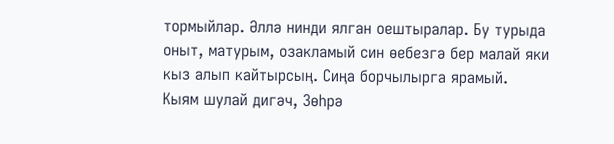тормыйлар. Әллә нинди ялган оештыралар. Бу турыда оныт, матурым, озакламый син өебезгә бер малай яки кыз алып кайтырсың. Сиңа борчылырга ярамый.
Кыям шулай дигәч, Зөһрә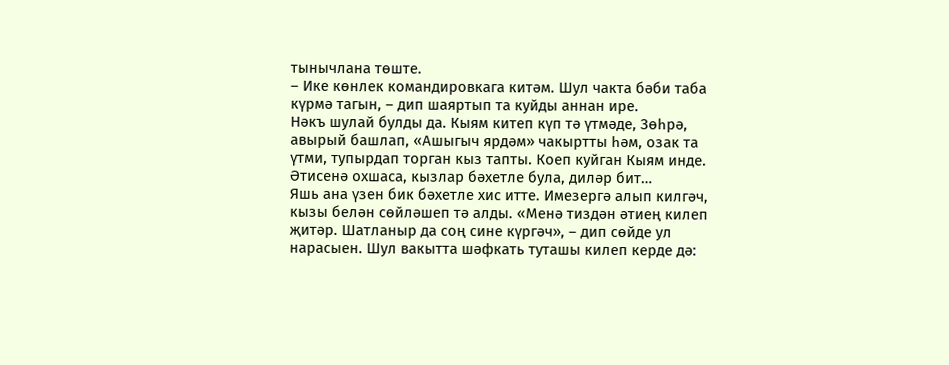тынычлана төште.
– Ике көнлек командировкага китәм. Шул чакта бәби таба күрмә тагын, – дип шаяртып та куйды аннан ире.
Нәкъ шулай булды да. Кыям китеп күп тә үтмәде, Зөһрә, авырый башлап, «Ашыгыч ярдәм» чакыртты һәм, озак та үтми, тупырдап торган кыз тапты. Коеп куйган Кыям инде. Әтисенә охшаса, кызлар бәхетле була, диләр бит…
Яшь ана үзен бик бәхетле хис итте. Имезергә алып килгәч, кызы белән сөйләшеп тә алды. «Менә тиздән әтиең килеп җитәр. Шатланыр да соң сине күргәч», – дип сөйде ул нарасыен. Шул вакытта шәфкать туташы килеп керде дә: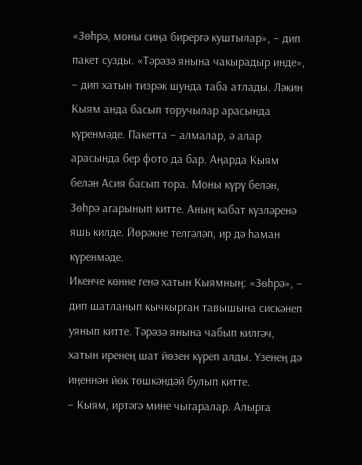«Зөһрә, моны сиңа бирергә куштылар», – дип пакет сузды. «Тәрәзә янына чакырадыр инде», – дип хатын тизрәк шунда таба атлады. Ләкин Кыям анда басып торучылар арасында күренмәде. Пакетта – алмалар, ә алар арасында бер фото да бар. Аңарда Кыям белән Асия басып тора. Моны күрү белән, Зөһрә агарынып китте. Аның кабат күзләренә яшь килде. Йөрәкне телгәләп, ир дә һаман күренмәде.
Икенче көнне генә хатын Кыямның: «Зөһрә», – дип шатланып кычкырган тавышына сискәнеп уянып китте. Тәрәзә янына чабып килгәч, хатын иренең шат йөзен күреп алды. Үзенең дә иңеннән йөк төшкәндәй булып китте.
– Кыям, иртәгә мине чыгаралар. Алырга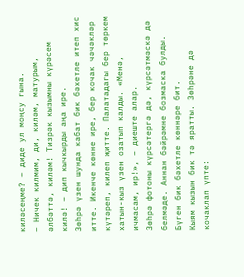киләсеңме? – диде ул моңсу гына.
– Ничек килмим, ди, киләм, матурым, әлбәттә, киләм! Тизрәк кызымны күрәсем килә! – дип кычкырды аңа ире.
Зөһрә үзен шунда кабат бик бәхетле итеп хис итте. Икенче көнне ире, бер кочак чәчәкләр күтәреп, килеп җитте. Палатадагы бер төркем хатын-кыз үзен озатып калды. «Менә, ичмасам, ир!», – диеште алар.
Зөһрә фотоны күрсәтергә дә, күрсәтмәскә дә белмәде. Аннан бәйрәмне бозмаска булды. Бүген бик бәхетле көннәре бит.
Кыям кызын бик тә яратты. Зөһрәне дә кочаклап үпте: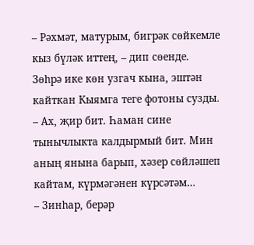– Рәхмәт, матурым, бигрәк сөйкемле кыз бүләк иттең, – дип сөенде.
Зөһрә ике көн узгач кына, эштән кайткан Кыямга теге фотоны сузды.
– Ах, җир бит. Һаман сине тынычлыкта калдырмый бит. Мин аның янына барып, хәзер сөйләшеп кайтам, күрмәгәнен күрсәтәм…
– Зинһар, берәр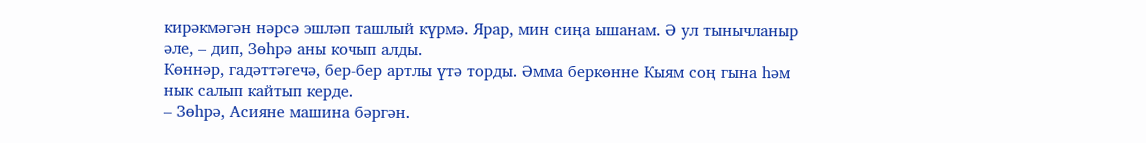кирәкмәгән нәрсә эшләп ташлый күрмә. Ярар, мин сиңа ышанам. Ә ул тынычланыр әле, – дип, Зөһрә аны кочып алды.
Көннәр, гадәттәгечә, бер-бер артлы үтә торды. Әмма беркөнне Кыям соң гына һәм нык салып кайтып керде.
– Зөһрә, Асияне машина бәргән.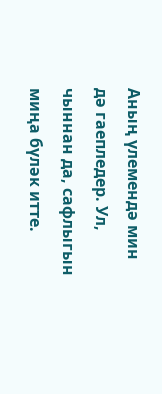Аның үлемендә мин дә гаепледер. Ул, чыннан да, сафлыгын миңа бүләк итте.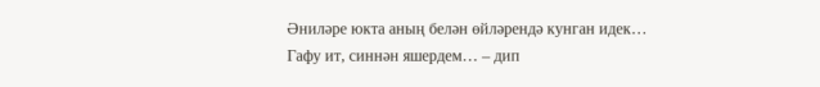Әниләре юкта аның белән өйләрендә кунган идек… Гафу ит, синнән яшердем… – дип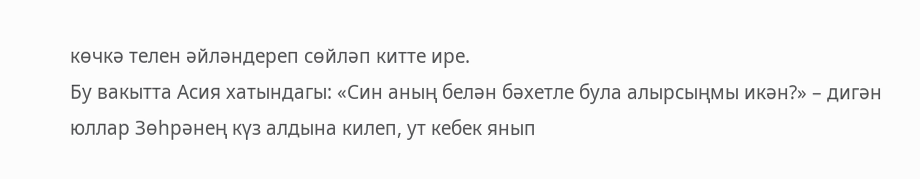көчкә телен әйләндереп сөйләп китте ире.
Бу вакытта Асия хатындагы: «Син аның белән бәхетле була алырсыңмы икән?» – дигән юллар Зөһрәнең күз алдына килеп, ут кебек янып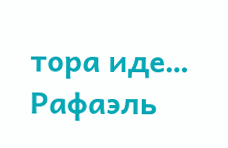тора иде…
Рафаэль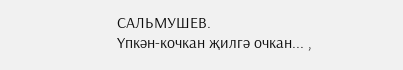САЛЬМУШЕВ.
Үпкән-кочкан җилгә очкан... ,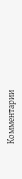Комментарии